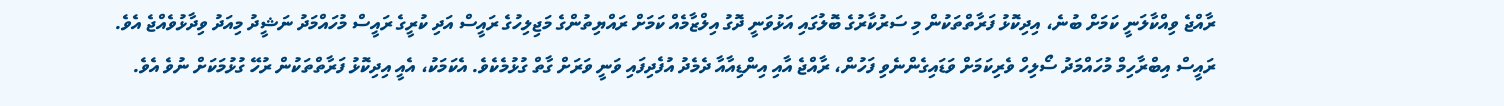ރާއްޖެ ވިއްކާލަނީ ކަމަށް ބުނެ، އިދިކޮޅު ފަރާތްތަކުން މި ސަރުކާރުގެ ބޮލުގައި އަޅުވަނީ ދޮގު އިލްޒާމެއް ކަމަށް ރައްޔިތުންގެ މަޖިލިހުގެ ރައީސް އަދި ކުރީގެ ރައީސް މުހައްމަދު ނަޝީދު މިއަދު ވިދާޅުވެއްޖެ އެވެ.
ރައީސް އިބްރާހިމް މުހައްމަދު ސޯލިހް ވެރިކަމަށް ވަޑައިގެންނެވި ފަހުން، ރާއްޖެ އާއި އިންޑިއާއާ ދެމެދު އުފެދިފައި ވަނީ ވަރަށް ގާތް ގުޅުމެކެވެ. އެކަމަކު، އެއީ އިދިކޮޅު ފަރާތްތަކުން ރުހޭ ގުޅުމަކަށް ނުވެ އެވެ.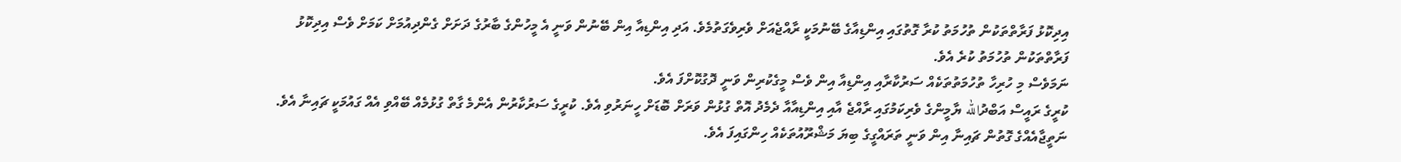އިދިކޮޅު ފަރާތްތަކުން ތުހުމަތު ކުރާ ގޮތުގައި އިންޑިއާގެ ބޭނުމަކީ ރާއްޖެއަށް ވެރިވެގަތުމެވެ. އަދި އިންޑިއާ އިން ބޭނުން ވަނީ އެ މީހުންގެ ބާރުގެ ދަށަށް ގެންދިއުމަށް ކަމަށް ވެސް އިދިކޮޅު ފަރާތްތަކުން ތުހުމަތު ކުރެ އެވެ.
ނަމަވެސް މި ހުރިހާ ތުހުމަތުތަކެއް ސަރުކާރާއި އިންޑިއާ އިން ވެސް މީގެކުރިން ވަނީ ދޮގުކޮށްފަ އެވެ.
ކުރީގެ ރައީސް އަބްދުالله ޔާމީންގެ ވެރިކަމުގައި ރާއްޖެ އާއި އިންޑިއާއާ ދެމެދު އޮތް ގުޅުން ވަރަށް ބޮޑަށް ހީނަރުވި އެވެ. ކުރީގެ ސަރުކާރުން އެންމެ ގާތް ގުޅުމެއް ބޭއްވި އެއް ގައުމަކީ ޗައިނާ އެވެ. ނަތީޖާއެއްގެ ގޮތުން ޗައިނާ އިން ވަނީ ތަރައްގީގެ ބިޔަ މަޝްރޫއުތަކެއް ހިންގައިފަ އެވެ.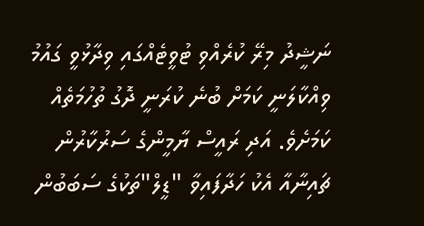ނަޝީދު މިރޭ ކުރެއްވި ޓުވީޓެއްގައި ވިދާޅުވީ ގައުމު ވިއްކާލަނީ ކަމަށް ބުނެ ކުރަނީ ދޮގު ތުހުމަތެއް ކަމަށެވެ. އަދި ރައީސް ޔާމީންގެ ސަރުކާރުން ޗައިނާއާ އެކު ހަދާފައިވާ "ޑީލް"ތަކުގެ ސަބަބުން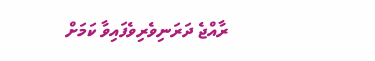ރާއްޖެ ދަރަނިވެރިވެފައިވާ ކަމަށް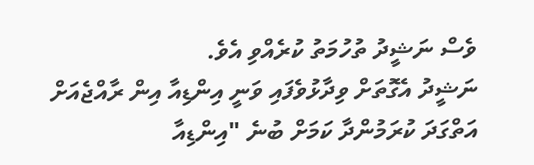ވެސް ނަޝީދު ތުހުމަތު ކުރެއްވި އެވެ.
ނަޝީދު އެގޮތަށް ވިދާޅުވެފައި ވަނީ އިންޑިއާ އިން ރާއްޖެއަށް އަތްގަދަ ކުރަމުންދާ ކަމަށް ބުނެ "އިންޑިއާ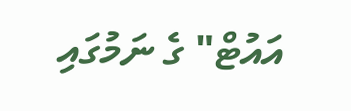އައުޓް" ގެ ނަމުގައި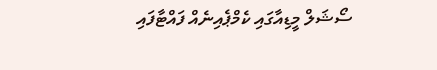ސޯޝަލް މީޑިއާގައި ކެމްޕެއިނެއް ފައްޓާފައި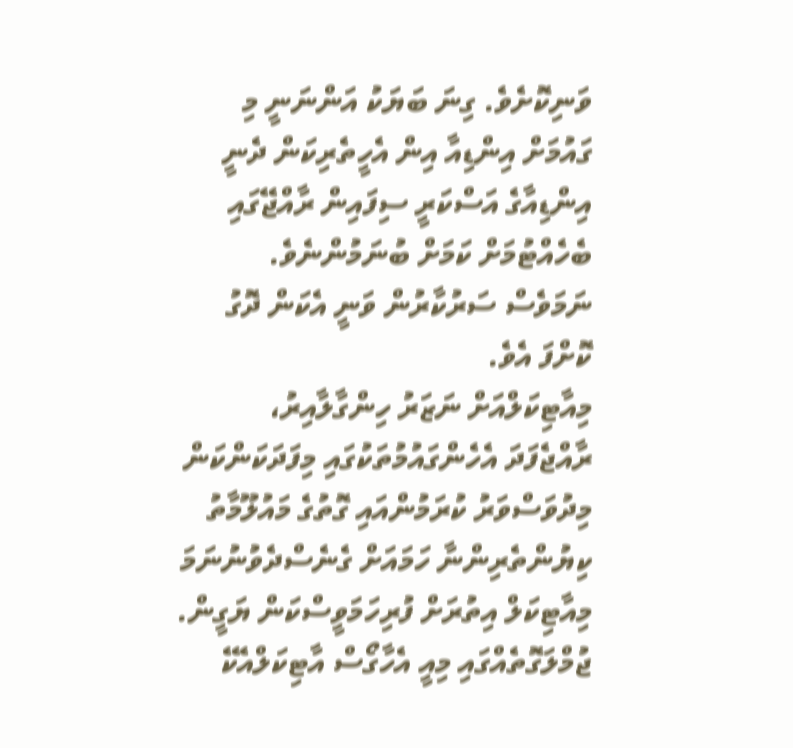ވަނިކޮށެވެ. ގިނަ ބަޔަކު އަންނަނީ މި ގައުމަށް އިންޑިއާ އިން އެހީތެރިކަން ދެނީ އިންޑިއާގެ އަސްކަރީ ސިފައިން ރާއްޖޭގައި ބެހެއްޓުމަށް ކަމަށް ބުނަމުންނެވެ. ނަމަވެސް ސަރުކާރުން ވަނީ އެކަން ދޮގު ކޮށްފަ އެވެ.
މިއާޓިކަލްއަށް ނަޒަރު ހިންގާލާއިރު، ރާއްޖެފަދަ އެހެންގައުމުތަކުގައި މިފަދަކަންކަން މިދުވަސްވަރު ކުރަމުންއައި ގޮތުގެ މައުލޫމާތު ކިޔުންތެރިންނާ ހަމައަށް ގެނެސްދެވުނުނަމަ މިއާޓިކަލް އިތުރަށް ފުރިހަމަވީސްކަން ޔަގީން. ޖުމްލަގޮތެއްގައި މިއީ އެހާގޯސް އާޓިކަލްއެކޭ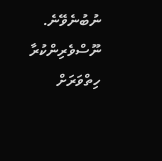ނުބުނެވޭނެ. ނޫސްވެރިންކުރާ ހިތްވަރަށް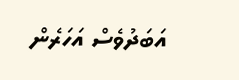އަބަދުވެސް އަހަރެން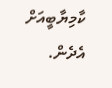ކާމިޔާބީއަށް އެދެން.